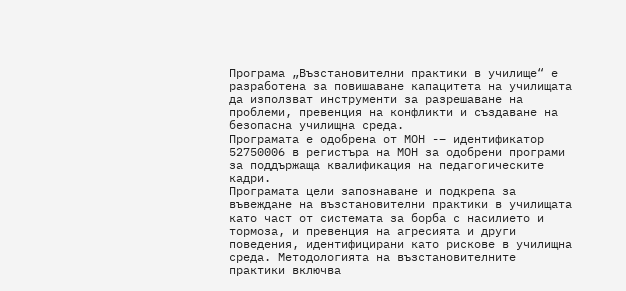Програма „Възстановителни практики в училище“ е разработена за повишаване капацитета на училищата да използват инструменти за разрешаване на проблеми, превенция на конфликти и създаване на безопасна училищна среда.
Програмата е одобрена от МОН -– идентификатор 52750006 в регистъра на МОН за одобрени програми за поддържаща квалификация на педагогическите кадри.
Програмата цели запознаване и подкрепа за въвеждане на възстановителни практики в училищата като част от системата за борба с насилието и тормоза, и превенция на агресията и други поведения, идентифицирани като рискове в училищна среда. Методологията на възстановителните практики включва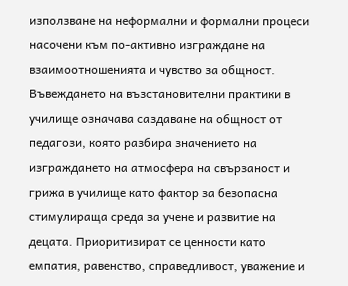използване на неформални и формални процеси насочени към по-активно изграждане на взаимоотношенията и чувство за общност.
Въвеждането на възстановителни практики в училище означава саздаване на общност от педагози, която разбира значението на изграждането на атмосфера на свързаност и грижа в училище като фактор за безопасна стимулираща среда за учене и развитие на децата. Приоритизират се ценности като емпатия, равенство, справедливост, уважение и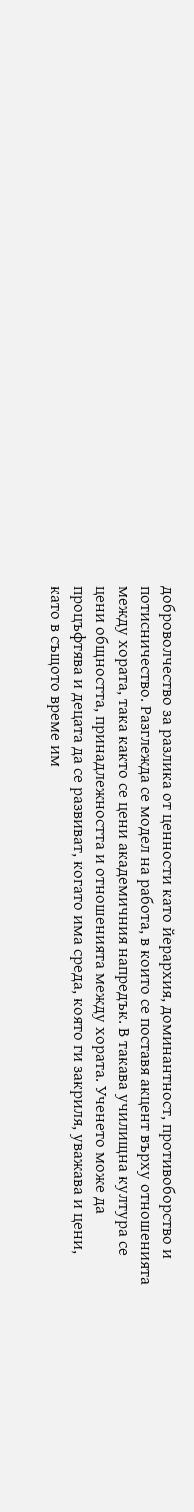доброволчество за разлика от ценности като йерархия, доминантност, противоборство и потисничество. Разглежда се модел на работа, в които се поставя акцент върху отношенията между хората, така както се цени академичния напредък. В такава училищна култура се цени общността, принадлежността и отношенията между хората. Ученето може да процъфтява и децата да се развиват, когато има среда, която ги закриля, уважава и цени, като в същото време им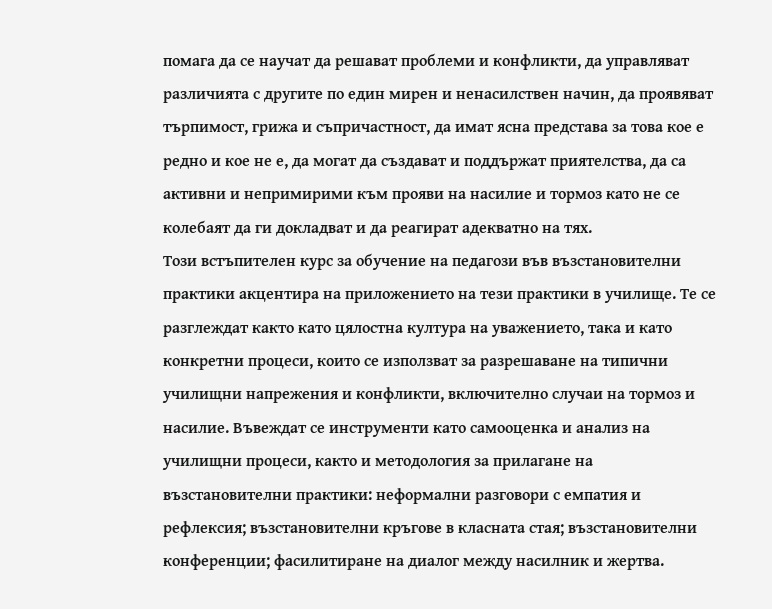помага да се научат да решават проблеми и конфликти, да управляват различията с другите по един мирен и ненасилствен начин, да проявяват търпимост, грижа и съпричастност, да имат ясна представа за това кое е редно и кое не е, да могат да създават и поддържат приятелства, да са активни и непримирими към прояви на насилие и тормоз като не се колебаят да ги докладват и да реагират адекватно на тях.
Този встъпителен курс за обучение на педагози във възстановителни практики акцентира на приложението на тези практики в училище. Те се разглеждат както като цялостна култура на уважението, така и като конкретни процеси, които се използват за разрешаване на типични училищни напрежения и конфликти, включително случаи на тормоз и насилие. Въвеждат се инструменти като самооценка и анализ на училищни процеси, както и методология за прилагане на възстановителни практики: неформални разговори с емпатия и рефлексия; възстановителни кръгове в класната стая; възстановителни конференции; фасилитиране на диалог между насилник и жертва.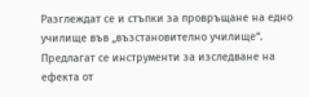Разглеждат се и стъпки за провръщане на едно училище във „възстановително училище“. Предлагат се инструменти за изследване на ефекта от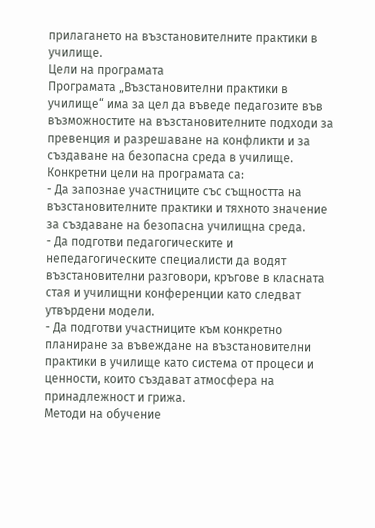прилагането на възстановителните практики в училище.
Цели на програмата
Програмата „Възстановителни практики в училище“ има за цел да въведе педагозите във възможностите на възстановителните подходи за превенция и разрешаване на конфликти и за създаване на безопасна среда в училище.
Конкретни цели на програмата са:
- Да запознае участниците със същността на възстановителните практики и тяхното значение за създаване на безопасна училищна среда.
- Да подготви педагогическите и непедагогическите специалисти да водят възстановителни разговори, кръгове в класната стая и училищни конференции като следват утвърдени модели.
- Да подготви участниците към конкретно планиране за въвеждане на възстановителни практики в училище като система от процеси и ценности, които създават атмосфера на принадлежност и грижа.
Методи на обучение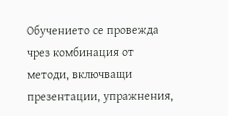Обучението се провежда чрез комбинация от методи, включващи презентации, упражнения,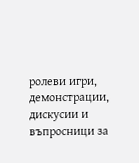ролеви игри, демонстрации, дискусии и въпросници за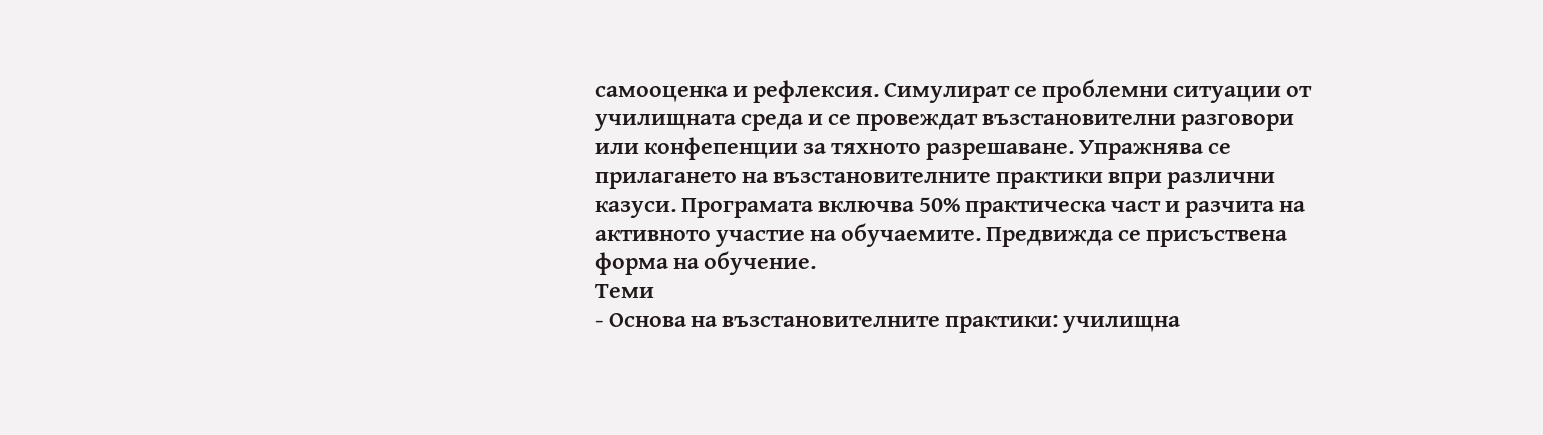самооценка и рефлексия. Симулират се проблемни ситуации от училищната среда и се провеждат възстановителни разговори или конфепенции за тяхното разрешаване. Упражнява се прилагането на възстановителните практики впри различни казуси. Програмата включва 50% практическа част и разчита на активното участие на обучаемите. Предвижда се присъствена форма на обучение.
Теми
- Основа на възстановителните практики: училищна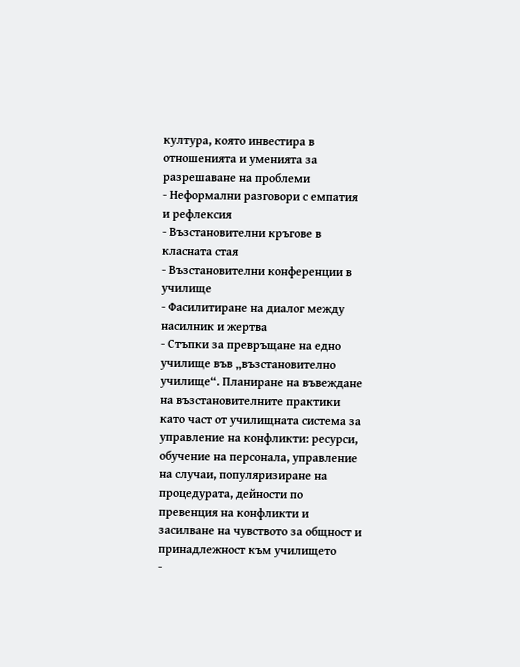култура, която инвестира в отношенията и уменията за разрешаване на проблеми
- Неформални разговори с емпатия и рефлексия
- Възстановителни кръгове в класната стая
- Възстановителни конференции в училище
- Фасилитиране на диалог между насилник и жертва
- Стъпки за превръщане на едно училище във „възстановително училище“. Планиране на въвеждане на възстановителните практики като част от училищната система за управление на конфликти: ресурси, обучение на персонала, управление на случаи, популяризиране на процедурата, дейности по превенция на конфликти и засилване на чувството за общност и принадлежност към училището
-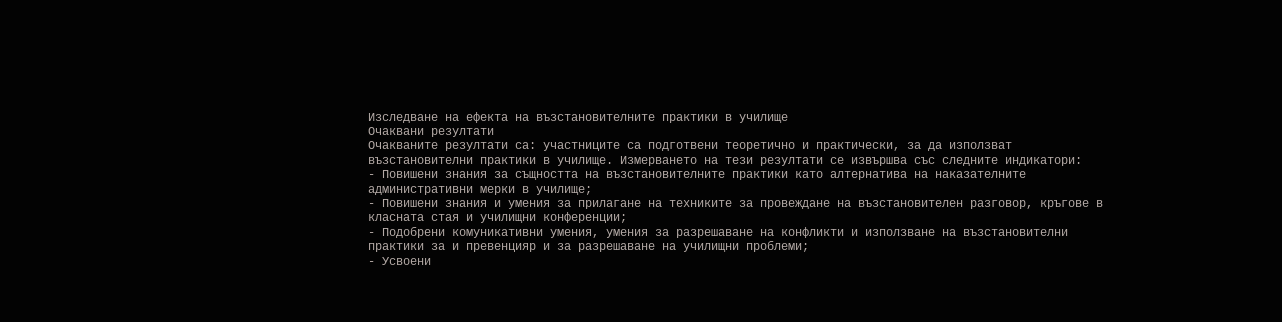Изследване на ефекта на възстановителните практики в училище
Очаквани резултати
Очакваните резултати са: участниците са подготвени теоретично и практически, за да използват възстановителни практики в училище. Измерването на тези резултати се извършва със следните индикатори:
- Повишени знания за същността на възстановителните практики като алтернатива на наказателните административни мерки в училище;
- Повишени знания и умения за прилагане на техниките за провеждане на възстановителен разговор, кръгове в класната стая и училищни конференции;
- Подобрени комуникативни умения, умения за разрешаване на конфликти и използване на възстановителни практики за и превенцияр и за разрешаване на училищни проблеми;
- Усвоени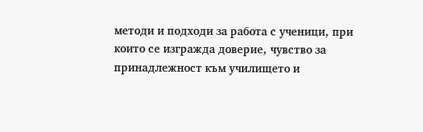методи и подходи за работа с ученици, при които се изгражда доверие, чувство за принадлежност към училището и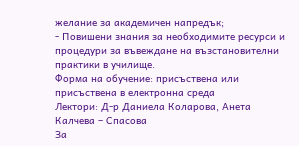желание за академичен напредък;
- Повишени знания за необходимите ресурси и процедури за въвеждане на възстановителни практики в училище.
Форма на обучение: присъствена или присъствена в електронна среда
Лектори: Д-р Даниела Коларова, Анета Калчева – Спасова
За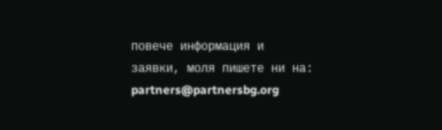повече информация и заявки, моля пишете ни на: partners@partnersbg.org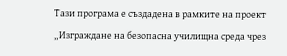Тази програма е създадена в рамките на проект „Изграждане на безопасна училищна среда чрез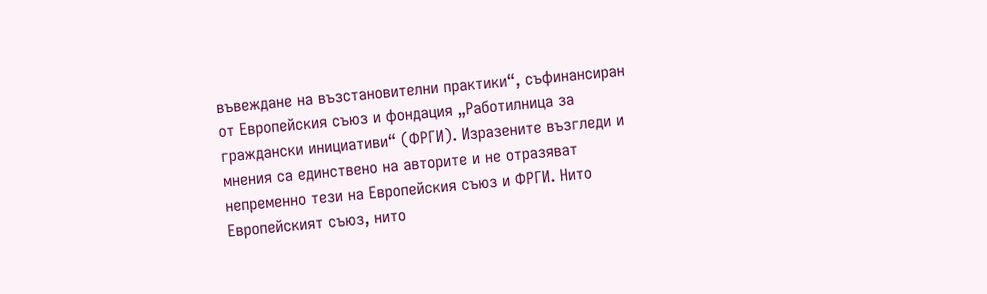въвеждане на възстановителни практики“, съфинансиран от Европейския съюз и фондация „Работилница за граждански инициативи“ (ФРГИ). Изразените възгледи и мнения са единствено на авторите и не отразяват непременно тези на Европейския съюз и ФРГИ. Нито Европейският съюз, нито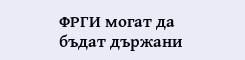ФРГИ могат да бъдат държани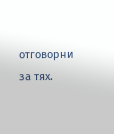отговорни за тях.